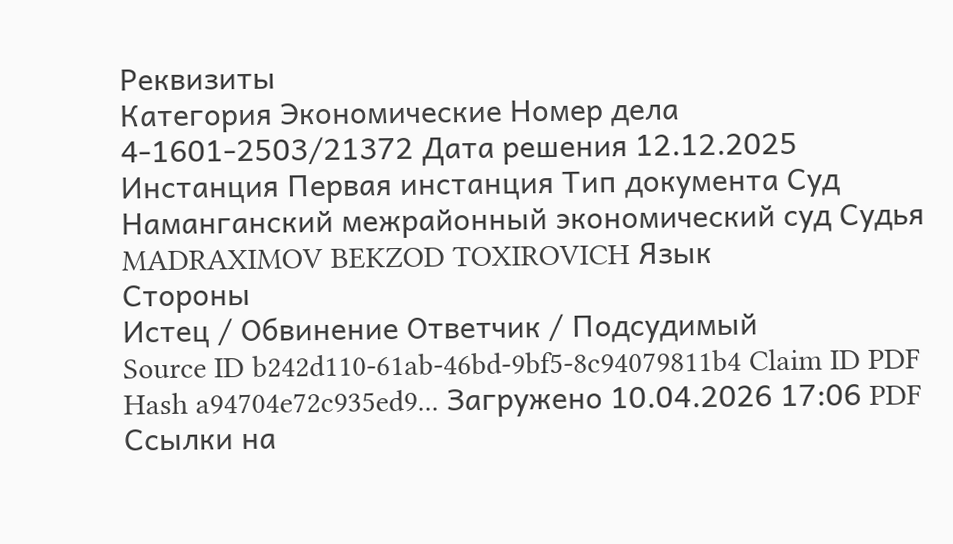Реквизиты
Категория Экономические Номер дела 4-1601-2503/21372 Дата решения 12.12.2025 Инстанция Первая инстанция Тип документа Суд Наманганский межрайонный экономический суд Судья MADRAXIMOV BEKZOD TOXIROVICH Язык
Стороны
Истец / Обвинение Ответчик / Подсудимый
Source ID b242d110-61ab-46bd-9bf5-8c94079811b4 Claim ID PDF Hash a94704e72c935ed9... Загружено 10.04.2026 17:06 PDF
Ссылки на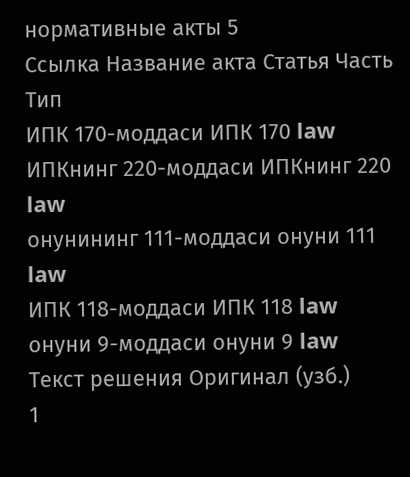нормативные акты 5
Ссылка Название акта Статья Часть Тип
ИПК 170-моддаси ИПК 170 law
ИПКнинг 220-моддаси ИПКнинг 220 law
онунининг 111-моддаси онуни 111 law
ИПК 118-моддаси ИПК 118 law
онуни 9-моддаси онуни 9 law
Текст решения Оригинал (узб.)
1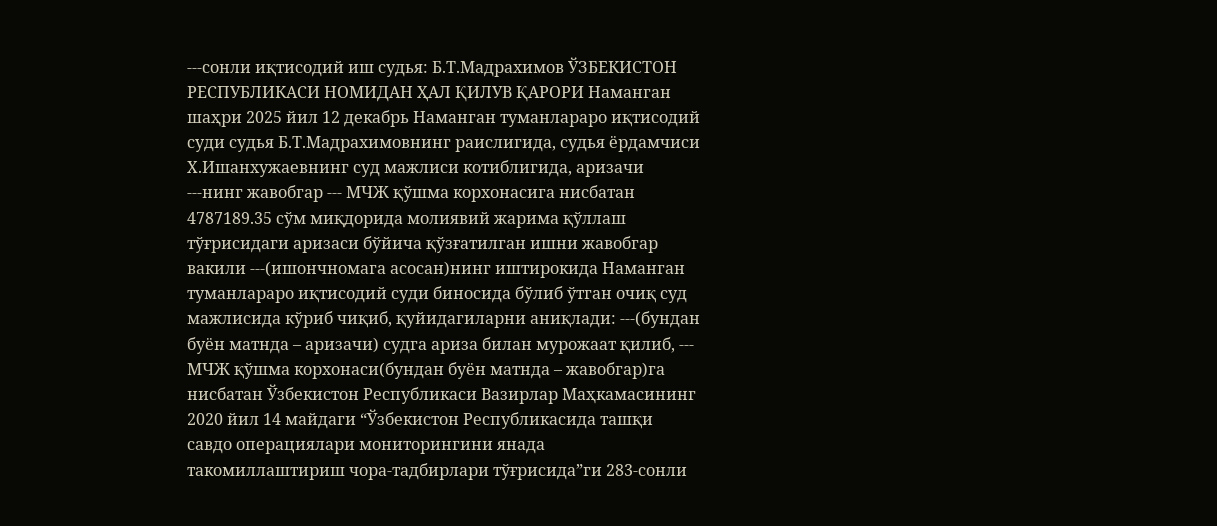---сонли иқтисодий иш судья: Б.Т.Мадрахимов ЎЗБЕКИСТОН РЕСПУБЛИКАСИ НОМИДАН ҲАЛ ҚИЛУВ ҚАРОРИ Наманган шаҳри 2025 йил 12 декабрь Наманган туманлараро иқтисодий суди судья Б.Т.Мадрахимовнинг раислигида, судья ёрдамчиси Х.Ишанхужаевнинг суд мажлиси котиблигида, аризачи ---нинг жавобгар --- МЧЖ қўшма корхонасига нисбатан 4787189.35 сўм миқдорида молиявий жарима қўллаш тўғрисидаги аризаси бўйича қўзғатилган ишни жавобгар вакили ---(ишончномага асосан)нинг иштирокида Наманган туманлараро иқтисодий суди биносида бўлиб ўтган очиқ суд мажлисида кўриб чиқиб, қуйидагиларни аниқлади: ---(бундан буён матнда – аризачи) судга ариза билан мурожаат қилиб, --- МЧЖ қўшма корхонаси(бундан буён матнда – жавобгар)га нисбатан Ўзбекистон Республикаси Вазирлар Маҳкамасининг 2020 йил 14 майдаги “Ўзбекистон Республикасида ташқи савдо операциялари мониторингини янада такомиллаштириш чора-тадбирлари тўғрисида”ги 283-сонли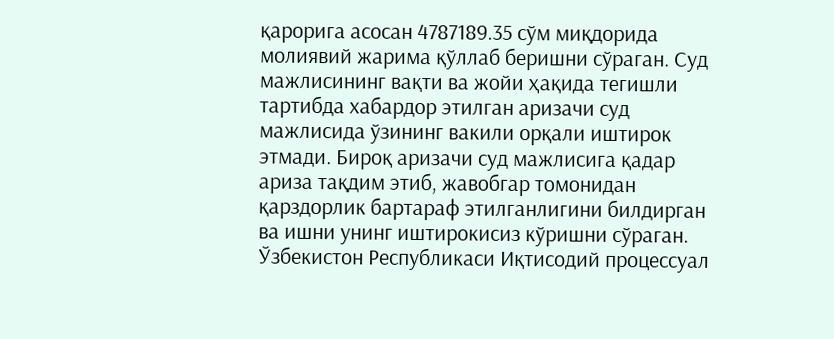қарорига асосан 4787189.35 сўм миқдорида молиявий жарима қўллаб беришни сўраган. Суд мажлисининг вақти ва жойи ҳақида тегишли тартибда хабардор этилган аризачи суд мажлисида ўзининг вакили орқали иштирок этмади. Бироқ аризачи суд мажлисига қадар ариза тақдим этиб, жавобгар томонидан қарздорлик бартараф этилганлигини билдирган ва ишни унинг иштирокисиз кўришни сўраган. Ўзбекистон Республикаси Иқтисодий процессуал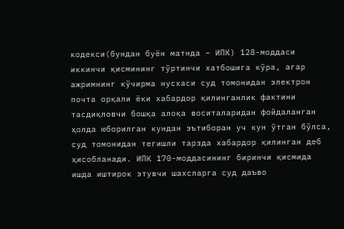кодекси(бундан буён матнда – ИПК) 128-моддаси иккинчи қисмининг тўртинчи хатбошига кўра, агар ажримнинг кўчирма нусхаси суд томонидан электрон почта орқали ёки хабардор қилинганлик фактини тасдиқловчи бошқа алоқа воситаларидан фойдаланган ҳолда юборилган кундан эътиборан уч кун ўтган бўлса, суд томонидан тегишли тарзда хабардор қилинган деб ҳисобланади. ИПК 170-моддасининг биринчи қисмида ишда иштирок этувчи шахсларга суд даъво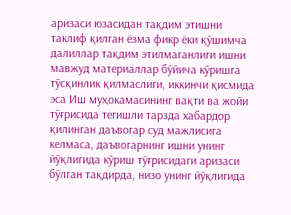аризаси юзасидан тақдим этишни таклиф қилган ёзма фикр ёки қўшимча далиллар тақдим этилмаганлиги ишни мавжуд материаллар бўйича кўришга тўсқинлик қилмаслиги, иккинчи қисмида эса Иш муҳокамасининг вақти ва жойи тўғрисида тегишли тарзда хабардор қилинган даъвогар суд мажлисига келмаса, даъвогарнинг ишни унинг йўқлигида кўриш тўғрисидаги аризаси бўлган тақдирда, низо унинг йўқлигида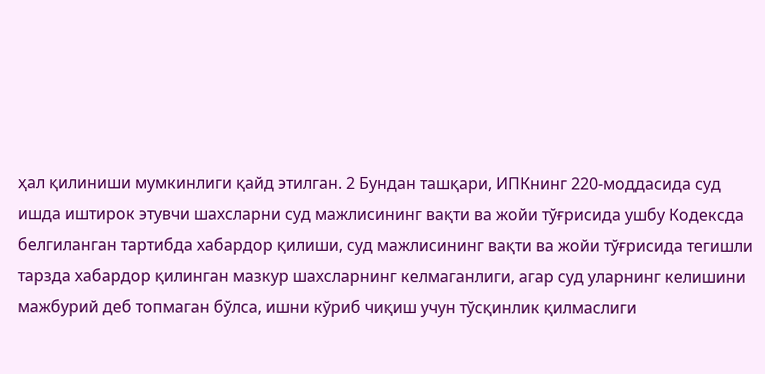ҳал қилиниши мумкинлиги қайд этилган. 2 Бундан ташқари, ИПКнинг 220-моддасида суд ишда иштирок этувчи шахсларни суд мажлисининг вақти ва жойи тўғрисида ушбу Кодексда белгиланган тартибда хабардор қилиши, суд мажлисининг вақти ва жойи тўғрисида тегишли тарзда хабардор қилинган мазкур шахсларнинг келмаганлиги, агар суд уларнинг келишини мажбурий деб топмаган бўлса, ишни кўриб чиқиш учун тўсқинлик қилмаслиги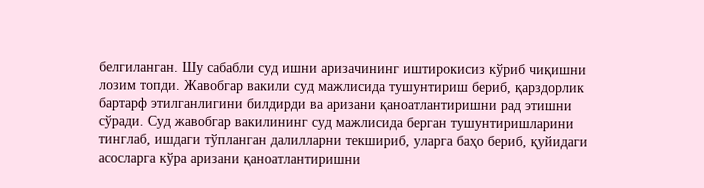белгиланган. Шу сабабли суд ишни аризачининг иштирокисиз кўриб чиқишни лозим топди. Жавобгар вакили суд мажлисида тушунтириш бериб, қарздорлик бартарф этилганлигини билдирди ва аризани қаноатлантиришни рад этишни сўради. Суд жавобгар вакилининг суд мажлисида берган тушунтиришларини тинглаб, ишдаги тўпланган далилларни текшириб, уларга баҳо бериб, қуйидаги асосларга кўра аризани қаноатлантиришни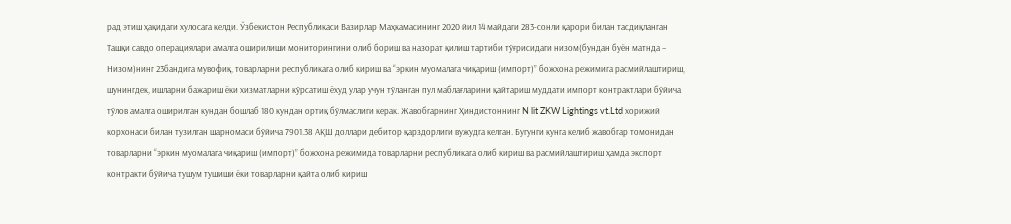рад этиш ҳақидаги хулосага келди. Ўзбекистон Республикаси Вазирлар Маҳкамасининг 2020 йил 14 майдаги 283-сонли қарори билан тасдиқланган Ташқи савдо операциялари амалга оширилиши мониторингини олиб бориш ва назорат қилиш тартиби тўғрисидаги низом(бундан буён матнда – Низом)нинг 23бандига мувофиқ, товарларни республикага олиб кириш ва “эркин муомалага чиқариш (импорт)” божхона режимига расмийлаштириш, шунингдек, ишларни бажариш ёки хизматларни кўрсатиш ёхуд улар учун тўланган пул маблағларини қайтариш муддати импорт контрактлари бўйича тўлов амалга оширилган кундан бошлаб 180 кундан ортиқ бўлмаслиги керак. Жавобгарнинг Ҳиндистоннинг N lit ZKW Lightings vt.Ltd хорижий корхонаси билан тузилган шарномаси бўйича 7901.38 АҚШ доллари дебитор қарздорлиги вужудга келган. Бугунги кунга келиб жавобгар томонидан товарларни “эркин муомалага чиқариш (импорт)” божхона режимида товарларни республикага олиб кириш ва расмийлаштириш ҳамда экспорт контракти бўйича тушум тушиши ёки товарларни қайта олиб кириш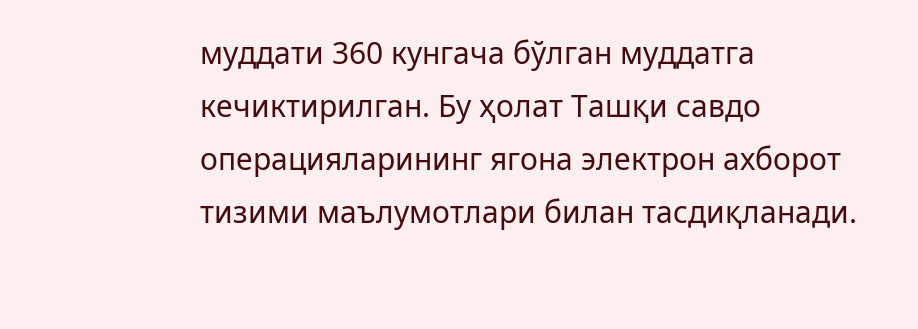муддати 360 кунгача бўлган муддатга кечиктирилган. Бу ҳолат Ташқи савдо операцияларининг ягона электрон ахборот тизими маълумотлари билан тасдиқланади.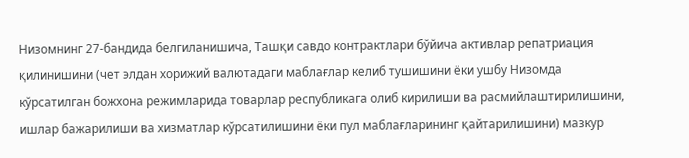Низомнинг 27-бандида белгиланишича, Ташқи савдо контрактлари бўйича активлар репатриация қилинишини (чет элдан хорижий валютадаги маблағлар келиб тушишини ёки ушбу Низомда кўрсатилган божхона режимларида товарлар республикага олиб кирилиши ва расмийлаштирилишини, ишлар бажарилиши ва хизматлар кўрсатилишини ёки пул маблағларининг қайтарилишини) мазкур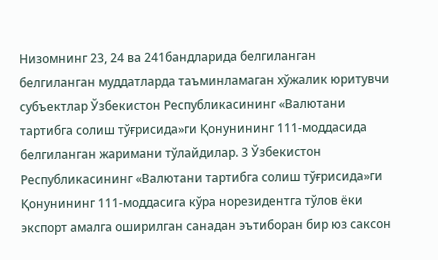Низомнинг 23, 24 ва 241бандларида белгиланган белгиланган муддатларда таъминламаган хўжалик юритувчи субъектлар Ўзбекистон Республикасининг «Валютани тартибга солиш тўғрисида»ги Қонунининг 111-моддасида белгиланган жаримани тўлайдилар. 3 Ўзбекистон Республикасининг «Валютани тартибга солиш тўғрисида»ги Қонунининг 111-моддасига кўра норезидентга тўлов ёки экспорт амалга оширилган санадан эътиборан бир юз саксон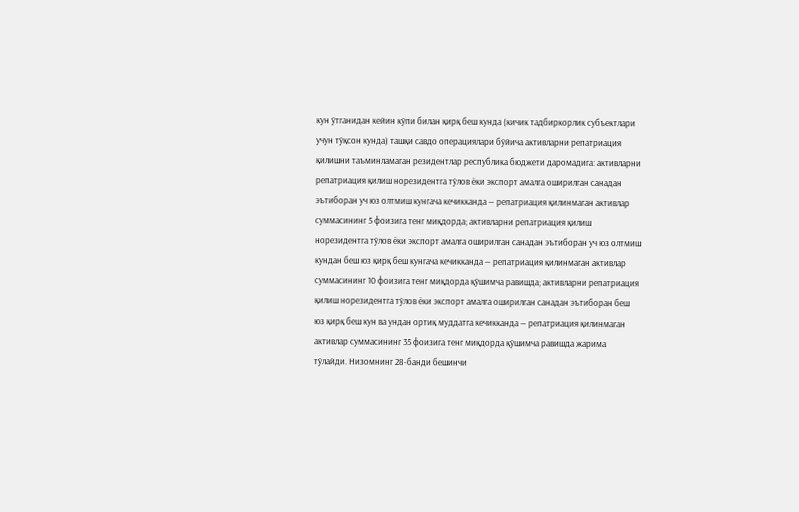кун ўтганидан кейин кўпи билан қирқ беш кунда (кичик тадбиркорлик субъектлари учун тўқсон кунда) ташқи савдо операциялари бўйича активларни репатриация қилишни таъминламаган резидентлар республика бюджети даромадига: активларни репатриация қилиш норезидентга тўлов ёки экспорт амалга оширилган санадан эътиборан уч юз олтмиш кунгача кечикканда — репатриация қилинмаган активлар суммасининг 5 фоизига тенг миқдорда; активларни репатриация қилиш норезидентга тўлов ёки экспорт амалга оширилган санадан эътиборан уч юз олтмиш кундан беш юз қирқ беш кунгача кечикканда — репатриация қилинмаган активлар суммасининг 10 фоизига тенг миқдорда қўшимча равишда; активларни репатриация қилиш норезидентга тўлов ёки экспорт амалга оширилган санадан эътиборан беш юз қирқ беш кун ва ундан ортиқ муддатга кечикканда — репатриация қилинмаган активлар суммасининг 35 фоизига тенг миқдорда қўшимча равишда жарима тўлайди. Низомнинг 28-банди бешинчи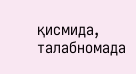қисмида, талабномада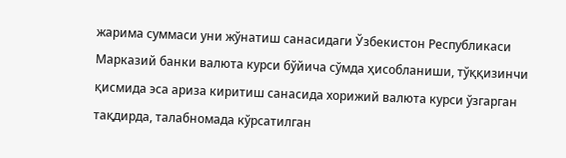жарима суммаси уни жўнатиш санасидаги Ўзбекистон Республикаси Марказий банки валюта курси бўйича сўмда ҳисобланиши, тўққизинчи қисмида эса ариза киритиш санасида хорижий валюта курси ўзгарган тақдирда, талабномада кўрсатилган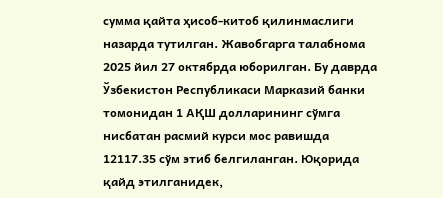сумма қайта ҳисоб-китоб қилинмаслиги назарда тутилган. Жавобгарга талабнома 2025 йил 27 октябрда юборилган. Бу даврда Ўзбекистон Республикаси Марказий банки томонидан 1 АҚШ долларининг сўмга нисбатан расмий курси мос равишда 12117.35 сўм этиб белгиланган. Юқорида қайд этилганидек,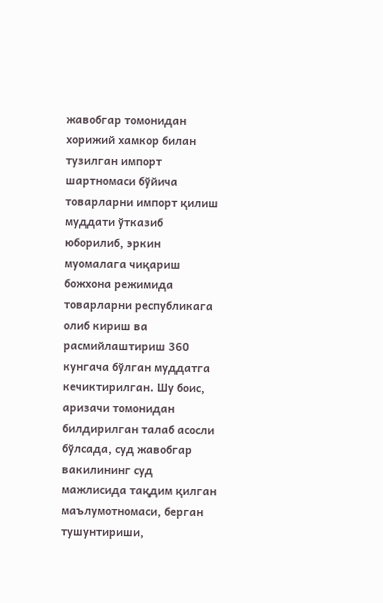жавобгар томонидан хорижий хамкор билан тузилган импорт шартномаси бўйича товарларни импорт қилиш муддати ўтказиб юборилиб, эркин муомалага чиқариш божхона режимида товарларни республикага олиб кириш ва расмийлаштириш 360 кунгача бўлган муддатга кечиктирилган. Шу боис, аризачи томонидан билдирилган талаб асосли бўлсада, суд жавобгар вакилининг суд мажлисида тақдим қилган маълумотномаси, берган тушунтириши,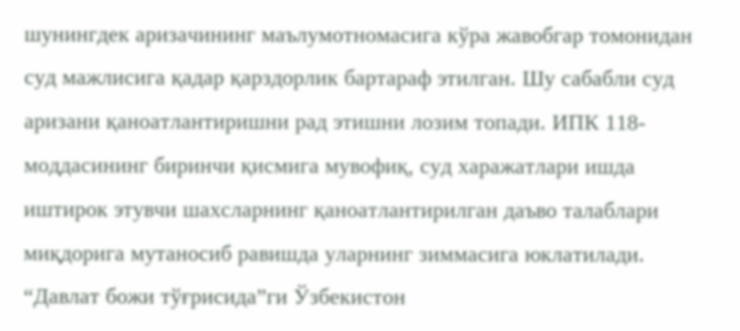шунингдек аризачининг маълумотномасига кўра жавобгар томонидан суд мажлисига қадар қарздорлик бартараф этилган. Шу сабабли суд аризани қаноатлантиришни рад этишни лозим топади. ИПК 118-моддасининг биринчи қисмига мувофиқ, суд харажатлари ишда иштирок этувчи шахсларнинг қаноатлантирилган даъво талаблари миқдорига мутаносиб равишда уларнинг зиммасига юклатилади. “Давлат божи тўғрисида”ги Ўзбекистон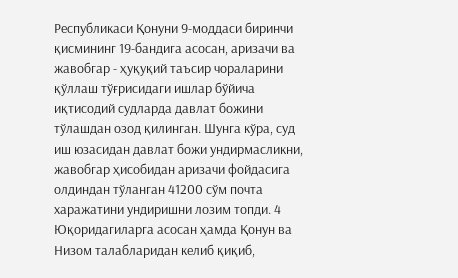Республикаси Қонуни 9-моддаси биринчи қисмининг 19-бандига асосан, аризачи ва жавобгар - ҳуқуқий таъсир чораларини қўллаш тўғрисидаги ишлар бўйича иқтисодий судларда давлат божини тўлашдан озод қилинган. Шунга кўра, суд иш юзасидан давлат божи ундирмасликни, жавобгар ҳисобидан аризачи фойдасига олдиндан тўланган 41200 сўм почта харажатини ундиришни лозим топди. 4 Юқоридагиларга асосан ҳамда Қонун ва Низом талабларидан келиб қиқиб,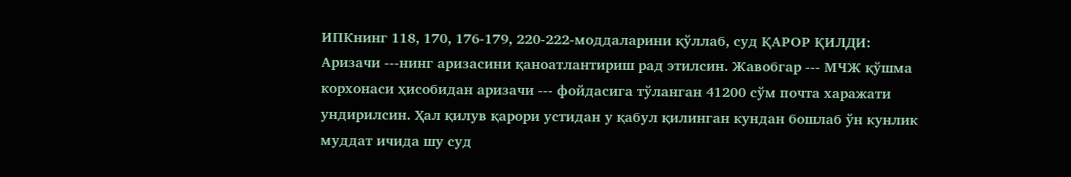ИПКнинг 118, 170, 176-179, 220-222-моддаларини қўллаб, суд ҚАРОР ҚИЛДИ: Аризачи ---нинг аризасини қаноатлантириш рад этилсин. Жавобгар --- МЧЖ қўшма корхонаси ҳисобидан аризачи --- фойдасига тўланган 41200 сўм почта харажати ундирилсин. Ҳал қилув қарори устидан у қабул қилинган кундан бошлаб ўн кунлик муддат ичида шу суд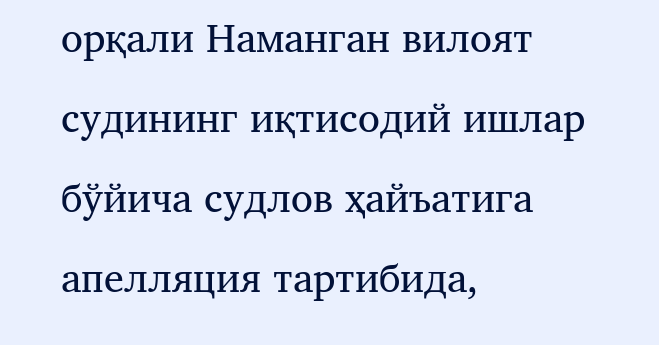орқали Наманган вилоят судининг иқтисодий ишлар бўйича судлов ҳайъатига апелляция тартибида,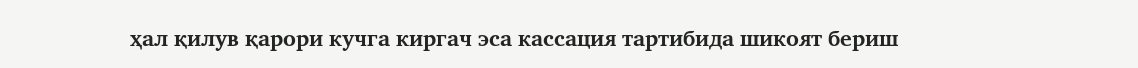ҳал қилув қарори кучга киргач эса кассация тартибида шикоят бериш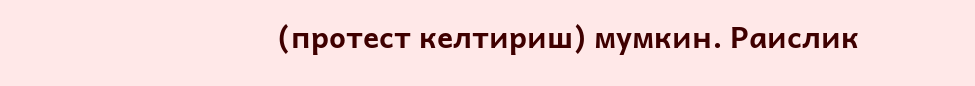(протест келтириш) мумкин. Раислик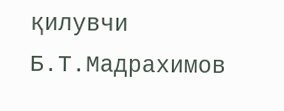қилувчи Б.Т.Мадрахимов